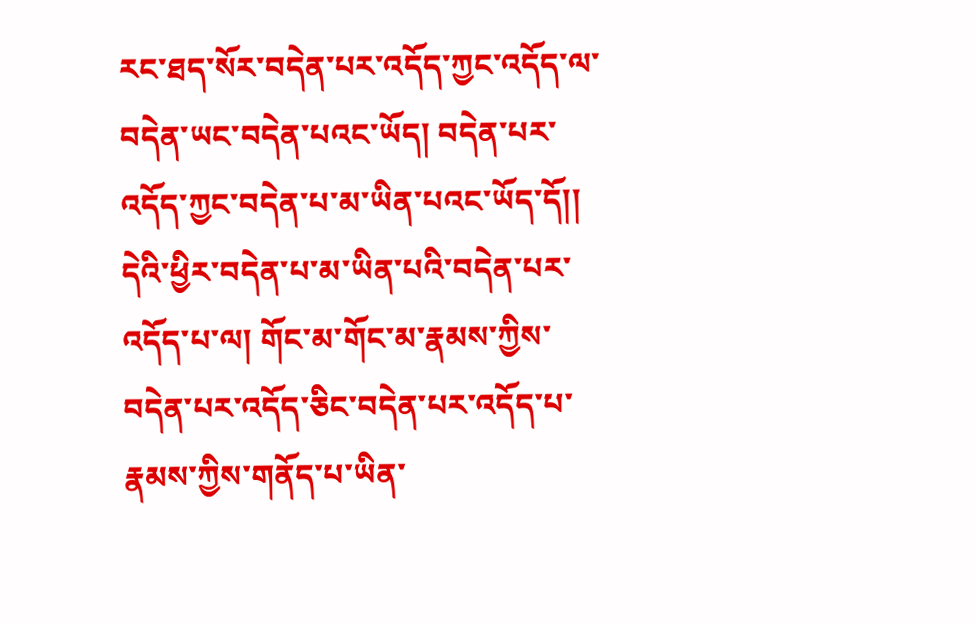རང་ཐད་སོར་བདེན་པར་འདོད་ཀྱང་འདོད་ལ་ བདེན་ཡང་བདེན་པའང་ཡོད། བདེན་པར་འདོད་ཀྱང་བདེན་པ་མ་ཡིན་པའང་ཡོད་དོ།། དེའི་ཕྱིར་བདེན་པ་མ་ཡིན་པའི་བདེན་པར་འདོད་པ་ལ། གོང་མ་གོང་མ་རྣམས་ཀྱིས་བདེན་པར་འདོད་ཅིང་བདེན་པར་འདོད་པ་རྣམས་ཀྱིས་གནོད་པ་ཡིན་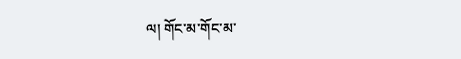ལ། གོང་མ་གོང་མ་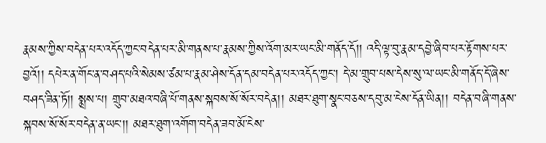རྣམས་ཀྱིས་བདེན་པར་འདོད་ཀྱང་བདེན་པར་མི་གནས་པ་རྣམས་ཀྱིས་འོག་མར་ཡང་མི་གནོད་དོ།། འདི་ལྟ་བུ་རྣམ་དབྱེ་ཞིབ་པར་རྟོགས་པར་བྱའོ།། དཔེར་ན་གོང་ན་བཤད་པའི་སེམས་ཙམ་པ་རྣམ་ཤེས་དོན་དམ་བདེན་པར་འདོད་ཀྱང་། དེ་མ་གྲུབ་པས་དེས་སུ་ལ་ཡང་མི་གནོད་དོ་ཞེས་བཤད་ཟིན་ཏོ།། སྨྲས་པ། གྲུབ་མཐའ་བཞི་པོ་གནས་སྐབས་སོ་སོར་བདེན།། མཐར་ཐུག་སྣང་བཅས་དབུ་མ་ངེས་དོན་ཡིན།། བདེན་བཞི་གནས་སྐབས་སོ་སོར་བདེན་ན་ཡང་།། མཐར་ཐུག་འགོག་བདེན་ཟབ་མོ་ངེས་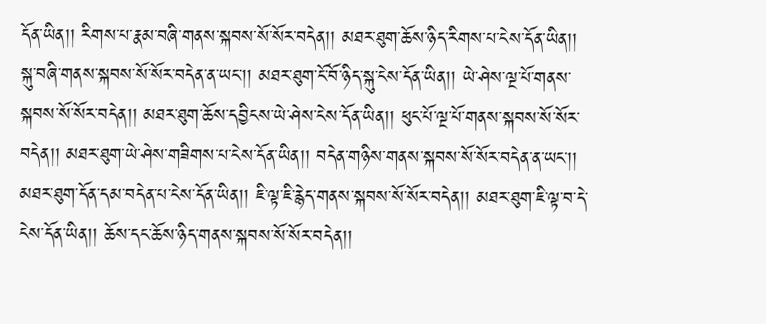དོན་ཡིན།། རིགས་པ་རྣམ་བཞི་གནས་སྐབས་སོ་སོར་བདེན།། མཐར་ཐུག་ཆོས་ཉིད་རིགས་པ་ངེས་དོན་ཡིན།། སྐུ་བཞི་གནས་སྐབས་སོ་སོར་བདེན་ན་ཡང་།། མཐར་ཐུག་ངོ་བོ་ཉིད་སྐུ་ངེས་དོན་ཡིན།། ཡེ་ཤེས་ལྔ་པོ་གནས་སྐབས་སོ་སོར་བདེན།། མཐར་ཐུག་ཆོས་དབྱིངས་ཡེ་ཤེས་ངེས་དོན་ཡིན།། ཕུང་པོ་ལྔ་པོ་གནས་སྐབས་སོ་སོར་བདེན།། མཐར་ཐུག་ཡེ་ཤེས་གཟིགས་པ་ངེས་དོན་ཡིན།། བདེན་གཉིས་གནས་སྐབས་སོ་སོར་བདེན་ན་ཡང་།། མཐར་ཐུག་དོན་དམ་བདེན་པ་ངེས་དོན་ཡིན།། ཇི་ལྟ་ཇི་རྙེད་གནས་སྐབས་སོ་སོར་བདེན།། མཐར་ཐུག་ཇི་ལྟ་བ་དེ་ངེས་དོན་ཡིན།། ཆོས་དང་ཆོས་ཉིད་གནས་སྐབས་སོ་སོར་བདེན།།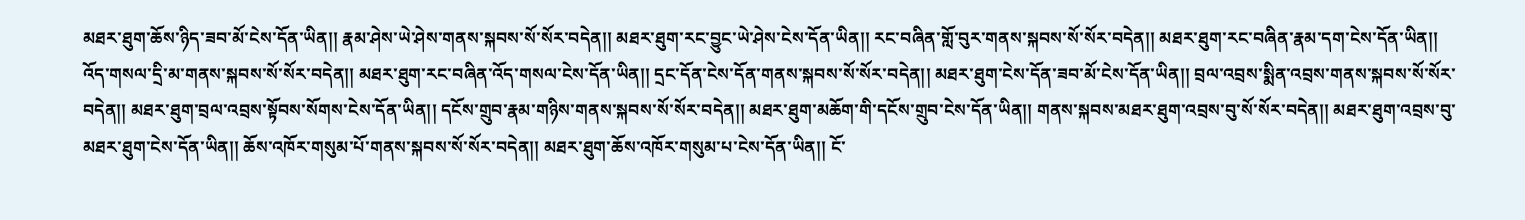མཐར་ཐུག་ཆོས་ཉིད་ཟབ་མོ་ངེས་དོན་ཡིན།། རྣམ་ཤེས་ཡེ་ཤེས་གནས་སྐབས་སོ་སོར་བདེན།། མཐར་ཐུག་རང་བྱུང་ཡེ་ཤེས་ངེས་དོན་ཡིན།། རང་བཞིན་གློ་བུར་གནས་སྐབས་སོ་སོར་བདེན།། མཐར་ཐུག་རང་བཞིན་རྣམ་དག་ངེས་དོན་ཡིན།། འོད་གསལ་དྲི་མ་གནས་སྐབས་སོ་སོར་བདེན།། མཐར་ཐུག་རང་བཞིན་འོད་གསལ་ངེས་དོན་ཡིན།། དྲང་དོན་ངེས་དོན་གནས་སྐབས་སོ་སོར་བདེན།། མཐར་ཐུག་ངེས་དོན་ཟབ་མོ་ངེས་དོན་ཡིན།། བྲལ་འབྲས་སྨིན་འབྲས་གནས་སྐབས་སོ་སོར་བདེན།། མཐར་ཐུག་བྲལ་འབྲས་སྟོབས་སོགས་ངེས་དོན་ཡིན།། དངོས་གྲུབ་རྣམ་གཉིས་གནས་སྐབས་སོ་སོར་བདེན།། མཐར་ཐུག་མཆོག་གི་དངོས་གྲུབ་ངེས་དོན་ཡིན།། གནས་སྐབས་མཐར་ཐུག་འབྲས་བུ་སོ་སོར་བདེན།། མཐར་ཐུག་འབྲས་བུ་མཐར་ཐུག་ངེས་དོན་ཡིན།། ཆོས་འཁོར་གསུམ་པོ་གནས་སྐབས་སོ་སོར་བདེན།། མཐར་ཐུག་ཆོས་འཁོར་གསུམ་པ་ངེས་དོན་ཡིན།། ངོ་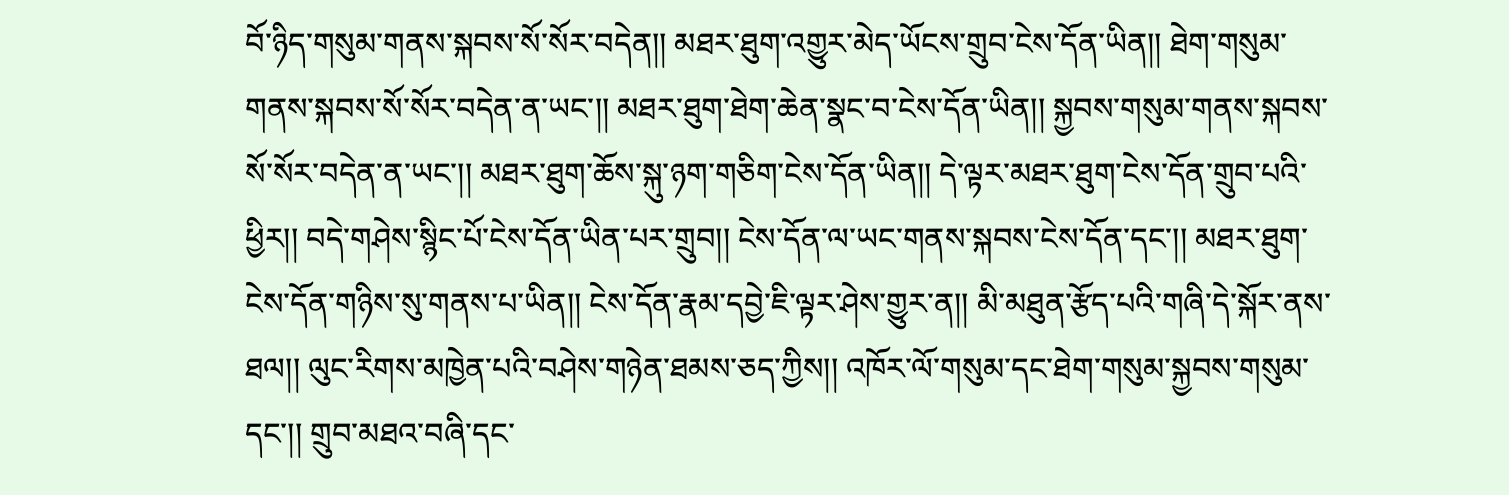བོ་ཉིད་གསུམ་གནས་སྐབས་སོ་སོར་བདེན།། མཐར་ཐུག་འགྱུར་མེད་ཡོངས་གྲུབ་ངེས་དོན་ཡིན།། ཐེག་གསུམ་གནས་སྐབས་སོ་སོར་བདེན་ན་ཡང་།། མཐར་ཐུག་ཐེག་ཆེན་སྣང་བ་ངེས་དོན་ཡིན།། སྐྱབས་གསུམ་གནས་སྐབས་སོ་སོར་བདེན་ན་ཡང་།། མཐར་ཐུག་ཆོས་སྐུ་ཉག་གཅིག་ངེས་དོན་ཡིན།། དེ་ལྟར་མཐར་ཐུག་ངེས་དོན་གྲུབ་པའི་ཕྱིར།། བདེ་གཤེས་སྙིང་པོ་ངེས་དོན་ཡིན་པར་གྲུབ།། ངེས་དོན་ལ་ཡང་གནས་སྐབས་ངེས་དོན་དང་།། མཐར་ཐུག་ངེས་དོན་གཉིས་སུ་གནས་པ་ཡིན།། ངེས་དོན་རྣམ་དབྱེ་ཇི་ལྟར་ཤེས་གྱུར་ན།། མི་མཐུན་རྩོད་པའི་གཞི་དེ་སྐོར་ནས་ཐལ།། ལུང་རིགས་མཁྱེན་པའི་བཤེས་གཉེན་ཐམས་ཅད་ཀྱིས།། འཁོར་ལོ་གསུམ་དང་ཐེག་གསུམ་སྐྱབས་གསུམ་དང་།། གྲུབ་མཐའ་བཞི་དང་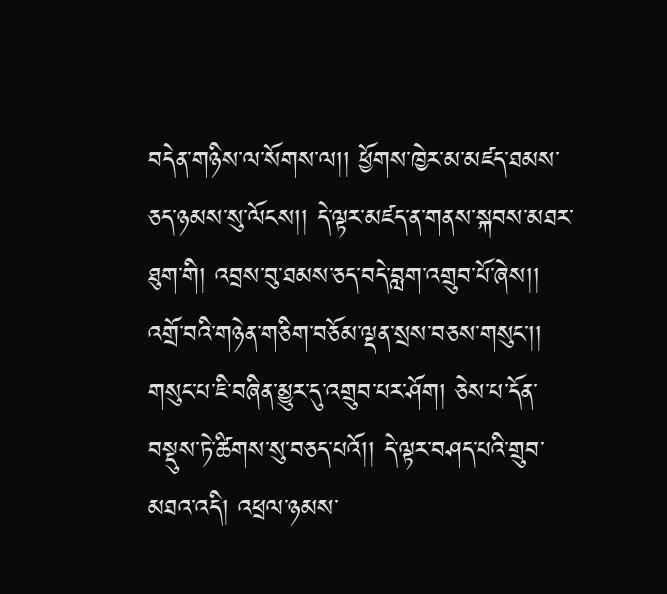བདེན་གཉིས་ལ་སོགས་ལ།། ཕྱོགས་ཁྱེར་མ་མཛད་ཐམས་ཅད་ཉམས་སུ་ལོངས།། དེ་ལྟར་མཛད་ན་གནས་སྐབས་མཐར་ཐུག་གི། འབྲས་བུ་ཐམས་ཅད་བདེ་བླག་འགྲུབ་པོ་ཞེས།། འགྲོ་བའི་གཉེན་གཅིག་བཅོམ་ལྡན་སྲས་བཅས་གསུང་།། གསུང་པ་ཇི་བཞིན་མྱུར་དུ་འགྲུབ་པར་ཤོག། ཅེས་པ་དོན་བསྡུས་ཏེ་ཚིགས་སུ་བཅད་པའོ།། དེ་ལྟར་བཤད་པའི་གྲུབ་མཐའ་འདི། འཕྲལ་ཉམས་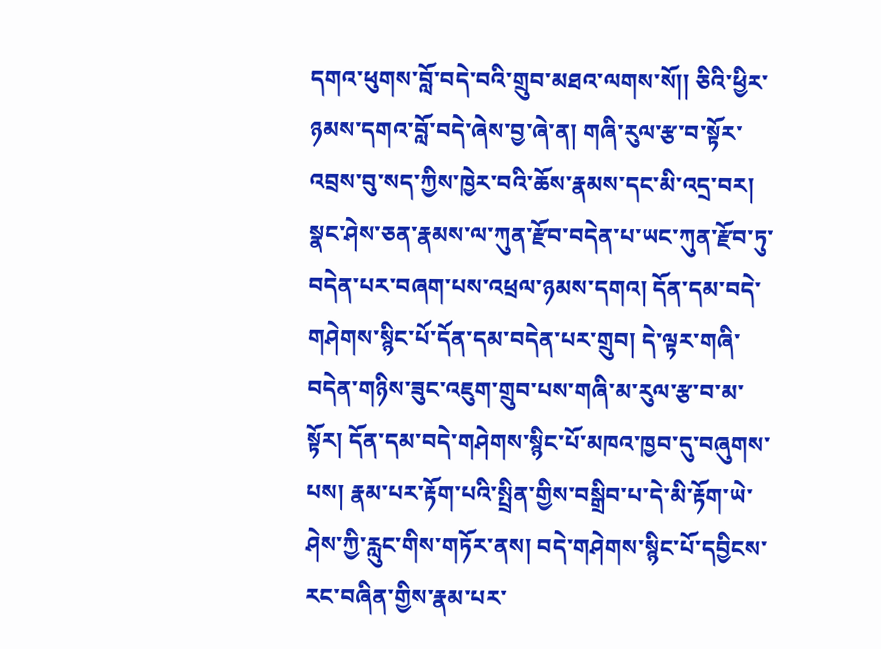དགའ་ཕུགས་བློ་བདེ་བའི་གྲུབ་མཐའ་ལགས་སོ།། ཅིའི་ཕྱིར་ཉམས་དགའ་བློ་བདེ་ཞེས་བྱ་ཞེ་ན། གཞི་རུལ་རྩ་བ་སྟོར་འབྲས་བུ་སད་ཀྱིས་ཁྱེར་བའི་ཆོས་རྣམས་དང་མི་འདྲ་བར། སྣང་ཤེས་ཅན་རྣམས་ལ་ཀུན་རྫོབ་བདེན་པ་ཡང་ཀུན་རྫོབ་ཏུ་བདེན་པར་བཞག་པས་འཕྲལ་ཉམས་དགའ། དོན་དམ་བདེ་གཤེགས་སྙིང་པོ་དོན་དམ་བདེན་པར་གྲུབ། དེ་ལྟར་གཞི་བདེན་གཉིས་ཟུང་འཇུག་གྲུབ་པས་གཞི་མ་རུལ་རྩ་བ་མ་སྟོར། དོན་དམ་བདེ་གཤེགས་སྙིང་པོ་མཁའ་ཁྱབ་དུ་བཞུགས་པས། རྣམ་པར་རྟོག་པའི་སྤྲིན་གྱིས་བསྒྲིབ་པ་དེ་མི་རྟོག་ཡེ་ཤེས་ཀྱི་རླུང་གིས་གཏོར་ནས། བདེ་གཤེགས་སྙིང་པོ་དབྱིངས་རང་བཞིན་གྱིས་རྣམ་པར་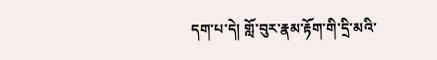དག་པ་དེ། གློ་བུར་རྣམ་རྟོག་གི་དྲི་མའི་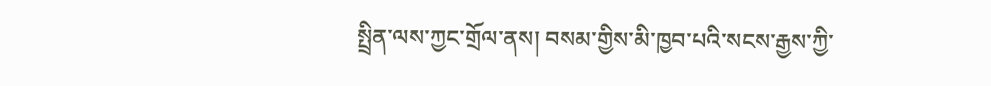སྤྲིན་ལས་ཀྱང་གྲོལ་ནས། བསམ་གྱིས་མི་ཁྱབ་པའི་སངས་རྒྱས་ཀྱི་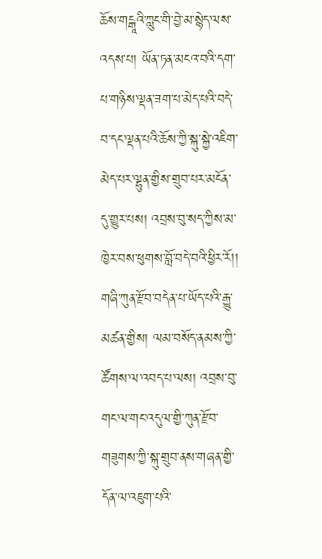ཆོས་གངྒཱའི་ཀླུང་གི་བྱེ་མ་སྙེད་ལས་འདས་པ། ཡོན་ཏན་མངའ་བའི་དག་པ་གཉིས་ལྡན་ཟག་པ་མེད་པའི་བདེ་བ་དང་ལྡན་པའི་ཆོས་ཀྱི་སྐུ་སྐྱེ་འཇིག་མེད་པར་ལྷུན་གྱིས་གྲུབ་པར་མངོན་དུ་གྱུར་པས། འབྲས་བུ་སད་ཀྱིས་མ་ཁྱེར་བས་ཕུགས་བློ་བདེ་བའི་ཕྱིར་རོ།། གཞི་ཀུན་རྫོབ་བདེན་པ་ཡོད་པའི་རྒྱུ་མཚན་གྱིས། ལམ་བསོད་ནམས་ཀྱི་ཚོགས་ལ་འབད་པ་ལས། འབྲས་བུ་གང་ལ་གང་འདུལ་གྱི་ཀུན་རྫོབ་གཟུགས་ཀྱི་སྐུ་གྲུབ་ནས་གཞན་གྱི་དོན་ལ་འཇུག་པའི་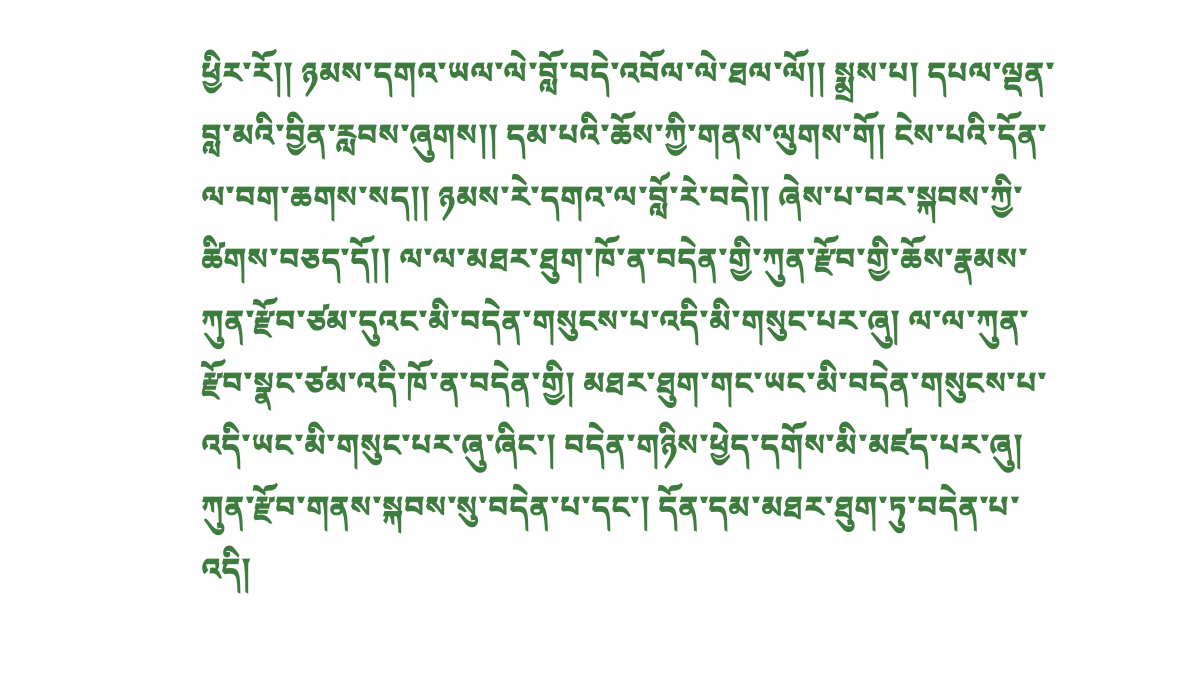ཕྱིར་རོ།། ཉམས་དགའ་ཡལ་ལེ་བློ་བདེ་འབོལ་ལེ་ཐལ་ལོ།། སྨྲས་པ། དཔལ་ལྡན་བླ་མའི་བྱིན་རླབས་ཞུགས།། དམ་པའི་ཆོས་ཀྱི་གནས་ལུགས་གོ། ངེས་པའི་དོན་ལ་བག་ཆགས་སད།། ཉམས་རེ་དགའ་ལ་བློ་རེ་བདེ།། ཞེས་པ་བར་སྐབས་ཀྱི་ཚིགས་བཅད་དོ།། ལ་ལ་མཐར་ཐུག་ཁོ་ན་བདེན་གྱི་ཀུན་རྫོབ་གྱི་ཆོས་རྣམས་ཀུན་རྫོབ་ཙམ་དུའང་མི་བདེན་གསུངས་པ་འདི་མི་གསུང་པར་ཞུ། ལ་ལ་ཀུན་རྫོབ་སྣང་ཙམ་འདི་ཁོ་ན་བདེན་གྱི། མཐར་ཐུག་གང་ཡང་མི་བདེན་གསུངས་པ་འདི་ཡང་མི་གསུང་པར་ཞུ་ཞིང་། བདེན་གཉིས་ཕྱེད་དགོས་མི་མཛད་པར་ཞུ། ཀུན་རྫོབ་གནས་སྐབས་སུ་བདེན་པ་དང་། དོན་དམ་མཐར་ཐུག་ཏུ་བདེན་པ་འདི།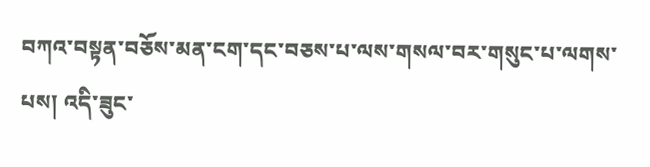བཀའ་བསྟན་བཅོས་མན་ངག་དང་བཅས་པ་ལས་གསལ་བར་གསུང་པ་ལགས་པས། འདི་ཟུང་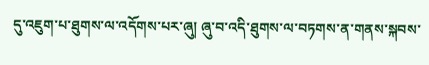དུ་འཇུག་པ་ཐུགས་ལ་འདོགས་པར་ཞུ། ཞུ་བ་འདི་ཐུགས་ལ་བཏགས་ན་གནས་སྐབས་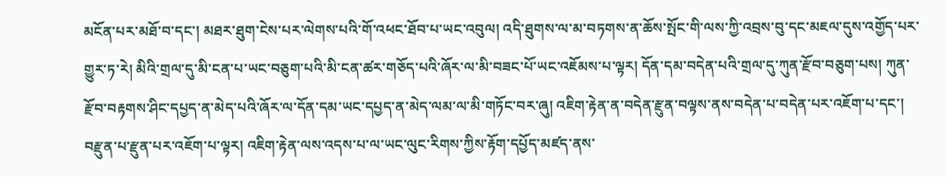མངོན་པར་མཐོ་བ་དང་། མཐར་ཐུག་ངེས་པར་ལེགས་པའི་གོ་འཕང་ཐོབ་པ་ཡང་འབུལ། འདི་ཐུགས་ལ་མ་བཏགས་ན་ཆོས་སྤོང་གི་ལས་ཀྱི་འབྲས་བུ་དང་མཇལ་དུས་འགྱོད་པར་གྱུར་ཏ་རེ། མིའི་གྲལ་དུ་མི་ངན་པ་ཡང་བཅུག་པའི་མི་ངན་ཚར་གཅོད་པའི་ཞོར་ལ་མི་བཟང་པོ་ཡང་འཇོམས་པ་ལྟར། དོན་དམ་བདེན་པའི་གྲལ་དུ་ཀུན་རྫོབ་བཅུག་པས། ཀུན་རྫོབ་བརྟགས་ཤིང་དཔྱད་ན་མེད་པའི་ཞོར་ལ་དོན་དམ་ཡང་དཔྱད་ན་མེད་ལམ་ལ་མི་གཏོང་བར་ཞུ། འཇིག་རྟེན་ན་བདེན་རྫུན་བལྟས་ནས་བདེན་པ་བདེན་པར་འཇོག་པ་དང་། བརྫུན་པ་རྫུན་པར་འཇོག་པ་ལྟར། འཇིག་རྟེན་ལས་འདས་པ་ལ་ཡང་ལུང་རིགས་ཀྱིས་རྟོག་དཔྱོད་མཛད་ནས་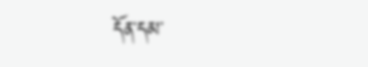དོན་དམ་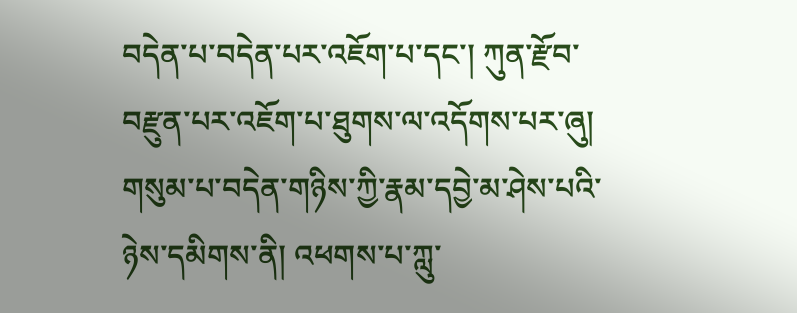བདེན་པ་བདེན་པར་འཇོག་པ་དང་། ཀུན་རྫོབ་བརྫུན་པར་འཇོག་པ་ཐུགས་ལ་འདོགས་པར་ཞུ། གསུམ་པ་བདེན་གཉིས་ཀྱི་རྣམ་དབྱེ་མ་ཤེས་པའི་ཉེས་དམིགས་ནི། འཕགས་པ་ཀླུ་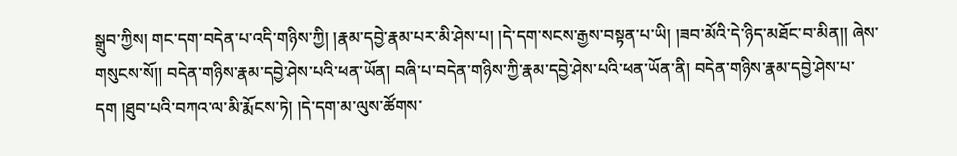སྒྲུབ་ཀྱིས། གང་དག་བདེན་པ་འདི་གཉིས་ཀྱི། །རྣམ་དབྱེ་རྣམ་པར་མི་ཤེས་པ། །དེ་དག་སངས་རྒྱས་བསྟན་པ་ཡི། །ཟབ་མོའི་དེ་ཉིད་མཐོང་བ་མིན།། ཞེས་གསུངས་སོ།། བདེན་གཉིས་རྣམ་དབྱེ་ཤེས་པའི་ཕན་ཡོན། བཞི་པ་བདེན་གཉིས་ཀྱི་རྣམ་དབྱེ་ཤེས་པའི་ཕན་ཡོན་ནི། བདེན་གཉིས་རྣམ་དབྱེ་ཤེས་པ་དག །ཐུབ་པའི་བཀའ་ལ་མི་རྨོངས་ཏེ། །དེ་དག་མ་ལུས་ཚོགས་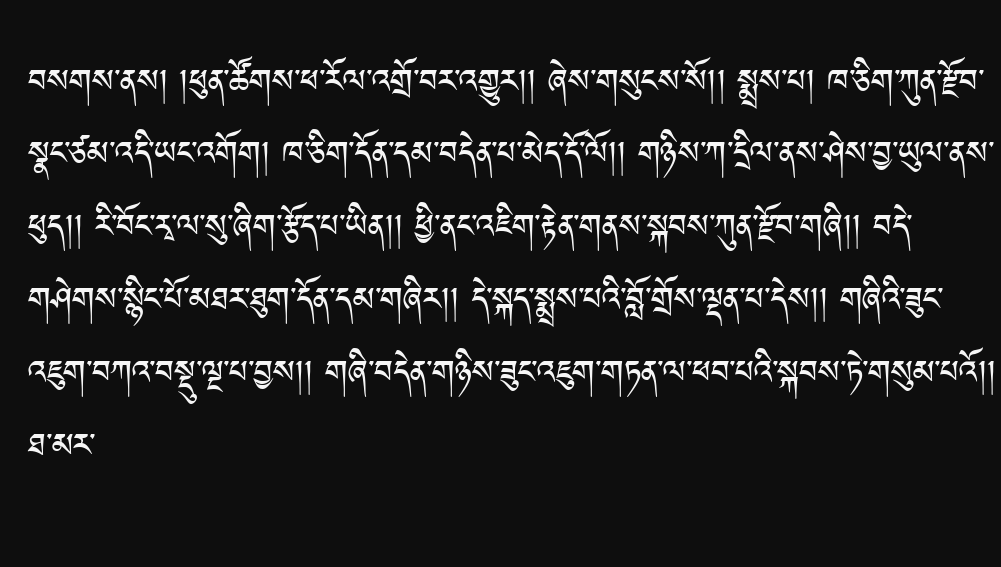བསགས་ནས། །ཕུན་ཚོགས་ཕ་རོལ་འགྲོ་བར་འགྱུར།། ཞེས་གསུངས་སོ།། སྨྲས་པ། ཁ་ཅིག་ཀུན་རྫོབ་སྣང་ཙམ་འདི་ཡང་འགོག། ཁ་ཅིག་དོན་དམ་བདེན་པ་མེད་དོ་ལོ།། གཉིས་ཀ་དྲིལ་ནས་ཤེས་བྱ་ཡུལ་ནས་ཕུད།། རི་བོང་རྭ་ལ་སུ་ཞིག་རྩོད་པ་ཡིན།། ཕྱི་ནང་འཇིག་རྟེན་གནས་སྐབས་ཀུན་རྫོབ་གཞི།། བདེ་གཤེགས་སྙིང་པོ་མཐར་ཐུག་དོན་དམ་གཞིར།། དེ་སྐད་སྨྲས་པའི་བློ་གྲོས་ལྡན་པ་དེས།། གཞིའི་ཟུང་འཇུག་བཀའ་བསྡུ་ལྔ་པ་བྱས།། གཞི་བདེན་གཉིས་ཟུང་འཇུག་གཏན་ལ་ཕབ་པའི་སྐབས་ཏེ་གསུམ་པའོ།། ཐ་མར་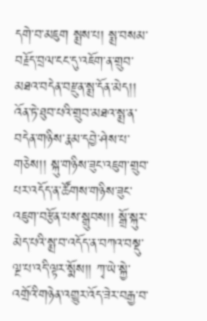དགེ་བ་མཇུག སྨྲས་པ། སྨྲ་བསམ་བརྗོད་བྲལ་ངང་དུ་འཇོག་ན་གྲུབ་མཐའ་བདེན་བརྫུན་སྨྲ་དོན་མེད།། འོན་ཏེ་ཐུབ་པའི་གྲུབ་མཐའ་སྨྲ་ན་བདེན་གཉིས་རྣམ་དབྱེ་ཤེས་པ་གཅེས།། སྐུ་གཉིས་ཟུང་འཇུག་གྲུབ་པར་འདོད་ན་ཚོགས་གཉིས་ཟུང་འཇུག་བརྩོན་པས་སྒྲུབས།། སྒྲོ་སྐུར་མེད་པའི་སྨྲ་བ་འདོད་ན་བཀའ་བསྡུ་ལྔ་པ་འདི་ལྟར་སྨོས།། ཀྭ་ཡེ་སྐྱེ་འགྲོའི་གཉེན་འགྱུར་འོད་ཟེར་བརྒྱ་བ་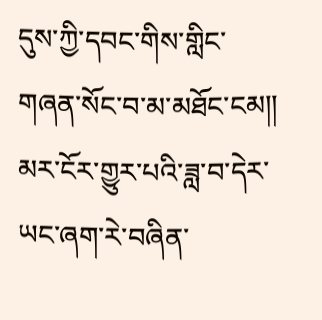དུས་ཀྱི་དབང་གིས་གླིང་གཞན་སོང་བ་མ་མཐོང་ངམ།། མར་ངོར་གྱུར་པའི་ཟླ་བ་དེར་ཡང་ཞག་རེ་བཞིན་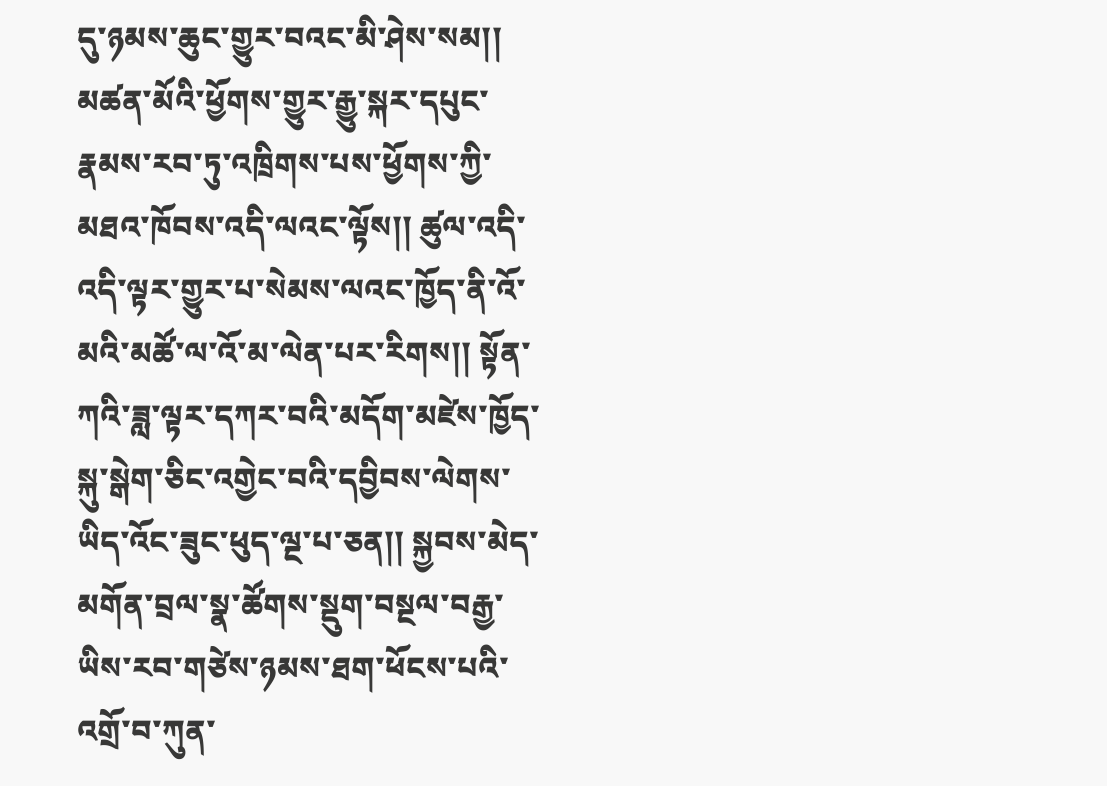དུ་ཉམས་ཆུང་གྱུར་བའང་མི་ཤེས་སམ།། མཚན་མོའི་ཕྱོགས་གྱུར་རྒྱུ་སྐར་དཔུང་རྣམས་རབ་ཏུ་འཁྲིགས་པས་ཕྱོགས་ཀྱི་མཐའ་ཁོབས་འདི་ལའང་ལྟོས།། ཚུལ་འདི་འདི་ལྟར་གྱུར་པ་སེམས་ལའང་ཁྱོད་ནི་འོ་མའི་མཚོ་ལ་འོ་མ་ལེན་པར་རིགས།། སྟོན་ཀའི་ཟླ་ལྟར་དཀར་བའི་མདོག་མཛེས་ཁྱོད་སྐུ་སྒེག་ཅིང་འགྱེང་བའི་དབྱིབས་ལེགས་ཡིད་འོང་ཟུང་ཕུད་ལྔ་པ་ཅན།། སྐྱབས་མེད་མགོན་བྲལ་སྣ་ཚོགས་སྡུག་བསྔལ་བརྒྱ་ཡིས་རབ་གཙེས་ཉམས་ཐག་ཕོངས་པའི་འགྲོ་བ་ཀུན་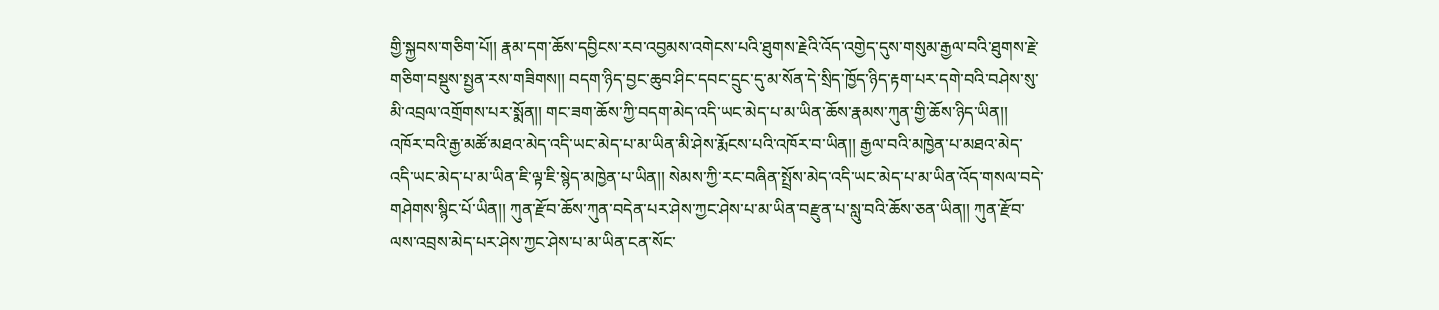གྱི་སྐྱབས་གཅིག་པོ།། རྣམ་དག་ཆོས་དབྱིངས་རབ་འབྱམས་འགེངས་པའི་ཐུགས་རྗེའི་འོད་འགྱེད་དུས་གསུམ་རྒྱལ་བའི་ཐུགས་རྗེ་གཅིག་བསྡུས་སྤྱན་རས་གཟིགས།། བདག་ཉིད་བྱང་ཆུབ་ཤིང་དབང་དྲུང་དུ་མ་སོན་དེ་སྲིད་ཁྱོད་ཉིད་རྟག་པར་དགེ་བའི་བཤེས་སུ་མི་འབྲལ་འགྲོགས་པར་སྨོན།། གང་ཟག་ཆོས་ཀྱི་བདག་མེད་འདི་ཡང་མེད་པ་མ་ཡིན་ཆོས་རྣམས་ཀུན་གྱི་ཆོས་ཉིད་ཡིན།། འཁོར་བའི་རྒྱ་མཚོ་མཐའ་མེད་འདི་ཡང་མེད་པ་མ་ཡིན་མི་ཤེས་རྨོངས་པའི་འཁོར་བ་ཡིན།། རྒྱལ་བའི་མཁྱེན་པ་མཐའ་མེད་འདི་ཡང་མེད་པ་མ་ཡིན་ཇི་ལྟ་ཇི་སྙེད་མཁྱེན་པ་ཡིན།། སེམས་ཀྱི་རང་བཞིན་སྤྲོས་མེད་འདི་ཡང་མེད་པ་མ་ཡིན་འོད་གསལ་བདེ་གཤེགས་སྙིང་པོ་ཡིན།། ཀུན་རྫོབ་ཆོས་ཀུན་བདེན་པར་ཤེས་ཀྱང་ཤེས་པ་མ་ཡིན་བརྫུན་པ་སླུ་བའི་ཆོས་ཅན་ཡིན།། ཀུན་རྫོབ་ལས་འབྲས་མེད་པར་ཤེས་ཀྱང་ཤེས་པ་མ་ཡིན་ངན་སོང་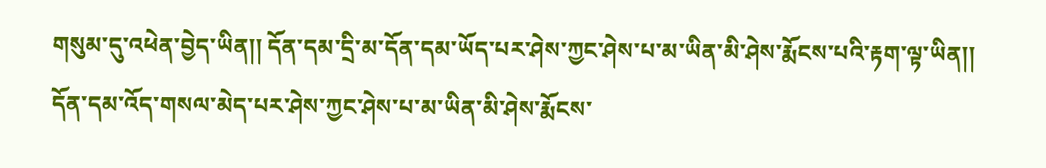གསུམ་དུ་འཕེན་བྱེད་ཡིན།། དོན་དམ་དྲི་མ་དོན་དམ་ཡོད་པར་ཤེས་ཀྱང་ཤེས་པ་མ་ཡིན་མི་ཤེས་རྨོངས་པའི་རྟག་ལྟ་ཡིན།། དོན་དམ་འོད་གསལ་མེད་པར་ཤེས་ཀྱང་ཤེས་པ་མ་ཡིན་མི་ཤེས་རྨོངས་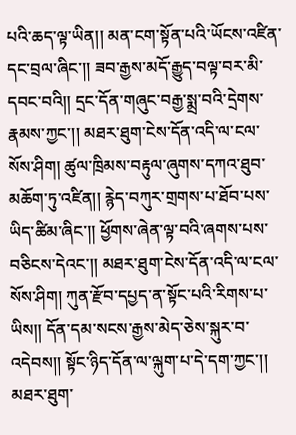པའི་ཆད་ལྟ་ཡིན།། མན་ངག་སྟོན་པའི་ཡོངས་འཛིན་དང་བྲལ་ཞིང་།། ཟབ་རྒྱས་མདོ་རྒྱུད་བལྟ་བར་མི་དབང་བའི།། དྲང་དོན་གཞུང་བརྒྱ་སྨྲ་བའི་དྲེགས་རྣམས་ཀྱང་།། མཐར་ཐུག་ངེས་དོན་འདི་ལ་ངལ་སོས་ཤིག། ཚུལ་ཁྲིམས་བརྟུལ་ཞུགས་དཀའ་ཐུབ་མཆོག་ཏུ་འཛིན།། རྙེད་བཀུར་གྲགས་པ་ཐོབ་པས་ཡིད་ཚིམ་ཞིང་།། ཕྱོགས་ཞེན་ལྟ་བའི་ཞགས་པས་བཅིངས་དེའང་།། མཐར་ཐུག་ངེས་དོན་འདི་ལ་ངལ་སོས་ཤིག། ཀུན་རྫོབ་དཔྱད་ན་སྟོང་པའི་རིགས་པ་ཡིས།། དོན་དམ་སངས་རྒྱས་མེད་ཅེས་སྐུར་བ་འདེབས།། སྟོང་ཉིད་དོན་ལ་ལྐུག་པ་དེ་དག་ཀྱང་།། མཐར་ཐུག་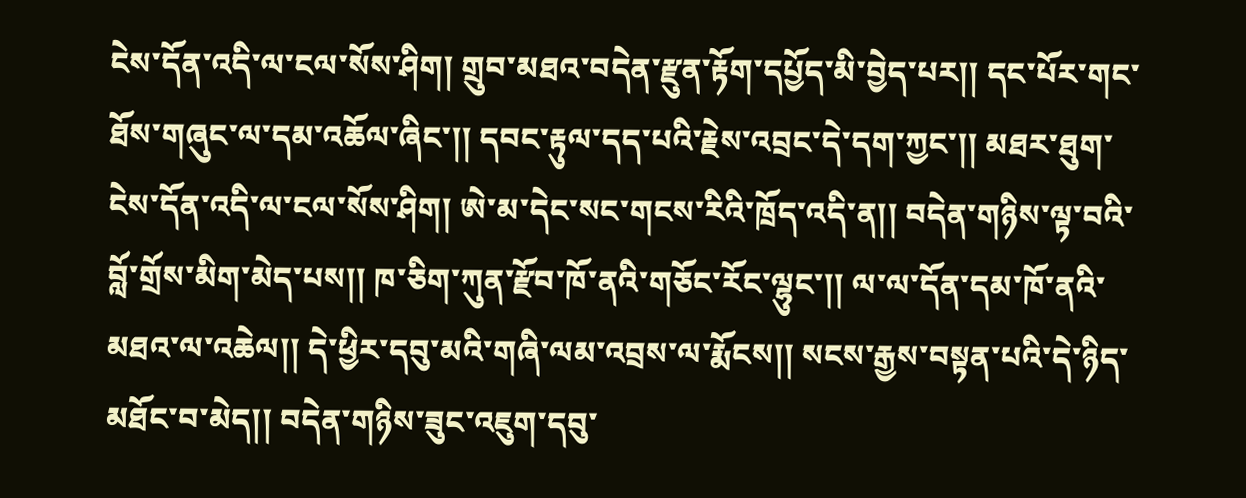ངེས་དོན་འདི་ལ་ངལ་སོས་ཤིག། གྲུབ་མཐའ་བདེན་རྫུན་རྟོག་དཔྱོད་མི་བྱེད་པར།། དང་པོར་གང་ཐོས་གཞུང་ལ་དམ་འཆོལ་ཞིང་།། དབང་རྟུལ་དད་པའི་རྗེས་འབྲང་དེ་དག་ཀྱང་།། མཐར་ཐུག་ངེས་དོན་འདི་ལ་ངལ་སོས་ཤིག། ཨེ་མ་དེང་སང་གངས་རིའི་ཁྲོད་འདི་ན།། བདེན་གཉིས་ལྟ་བའི་བློ་གྲོས་མིག་མེད་པས།། ཁ་ཅིག་ཀུན་རྫོབ་ཁོ་ནའི་གཅོང་རོང་ལྷུང་།། ལ་ལ་དོན་དམ་ཁོ་ནའི་མཐའ་ལ་འཆེལ།། དེ་ཕྱིར་དབུ་མའི་གཞི་ལམ་འབྲས་ལ་རྨོངས།། སངས་རྒྱས་བསྟན་པའི་དེ་ཉིད་མཐོང་བ་མེད།། བདེན་གཉིས་ཟུང་འཇུག་དབུ་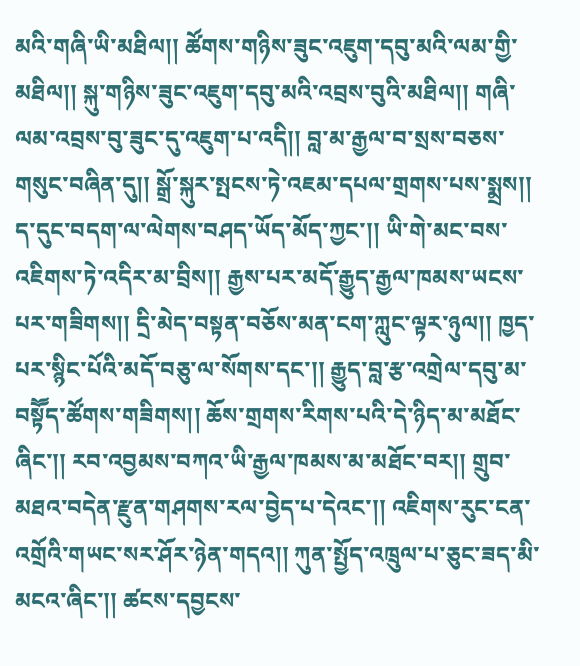མའི་གཞི་ཡི་མཐིལ།། ཚོགས་གཉིས་ཟུང་འཇུག་དབུ་མའི་ལམ་གྱི་མཐིལ།། སྐུ་གཉིས་ཟུང་འཇུག་དབུ་མའི་འབྲས་བུའི་མཐིལ།། གཞི་ལམ་འབྲས་བུ་ཟུང་དུ་འཇུག་པ་འདི།། བླ་མ་རྒྱལ་བ་སྲས་བཅས་གསུང་བཞིན་དུ།། སྒྲོ་སྐུར་སྤངས་ཏེ་འཇམ་དཔལ་གྲགས་པས་སྨྲས།། ད་དུང་བདག་ལ་ལེགས་བཤད་ཡོད་མོད་ཀྱང་།། ཡི་གེ་མང་བས་འཇིགས་ཏེ་འདིར་མ་བྲིས།། རྒྱས་པར་མདོ་རྒྱུད་རྒྱལ་ཁམས་ཡངས་པར་གཟིགས།། དྲི་མེད་བསྟན་བཅོས་མན་ངག་ཀླུང་ལྟར་ཉུལ།། ཁྱད་པར་སྙིང་པོའི་མདོ་བཅུ་ལ་སོགས་དང་།། རྒྱུད་བླ་རྩ་འགྲེལ་དབུ་མ་བསྟཽད་ཚོགས་གཟིགས།། ཆོས་གྲགས་རིགས་པའི་དེ་ཉིད་མ་མཐོང་ཞིང་།། རབ་འབྱམས་བཀའ་ཡི་རྒྱལ་ཁམས་མ་མཐོང་བར།། གྲུབ་མཐའ་བདེན་རྫུན་གཤགས་རལ་བྱེད་པ་དེའང་།། འཇིགས་རུང་ངན་འགྲོའི་གཡང་སར་ཤོར་ཉེན་གདའ།། ཀུན་སྤྱོད་འཁྲུལ་པ་ཅུང་ཟད་མི་མངའ་ཞིང་།། ཚངས་དབྱངས་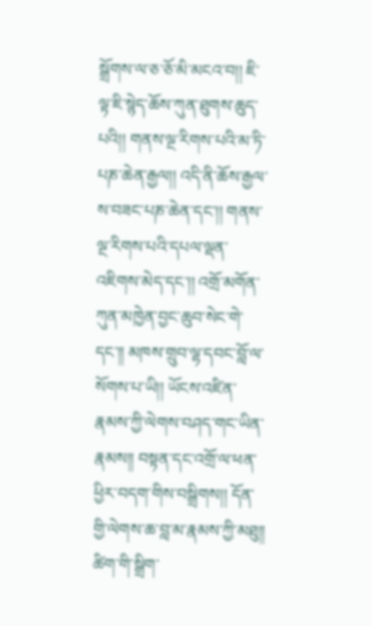སྒྲོགས་ལ་ཅ་ཅོ་མི་མངའ་བ།། ཇི་ལྟ་ཇི་སྙེད་ཆོས་ཀུན་ཐུགས་ཆུད་པའི།། གནས་ལྔ་རིགས་པའི་མ་ཏི་པཎ་ཆེན་རྒྱལ།། འདི་ནི་ཆོས་རྒྱལ་ས་བཟང་པཎ་ཆེན་དང་།། གནས་ལྔ་རིགས་པའི་དཔལ་ལྡན་འཇིགས་མེད་དང་།། འགྲོ་མགོན་ཀུན་མཁྱེན་བྱང་ཆུབ་སེང་གེ་དང་།། མཁས་གྲུབ་ལྷ་དབང་བློ་ལ་སོགས་པ་ཡི།། ཡོངས་འཛིན་རྣམས་ཀྱི་ལེགས་བཤད་གང་ཡིན་རྣམས།། བསྟན་དང་འགྲོ་ལ་ཕན་ཕྱིར་བདག་གིས་བསྒྲིགས།། དོན་གྱི་ལེགས་ཆ་བླ་མ་རྣམས་ཀྱི་མཐུ།། ཚིག་གི་སྒྲིག་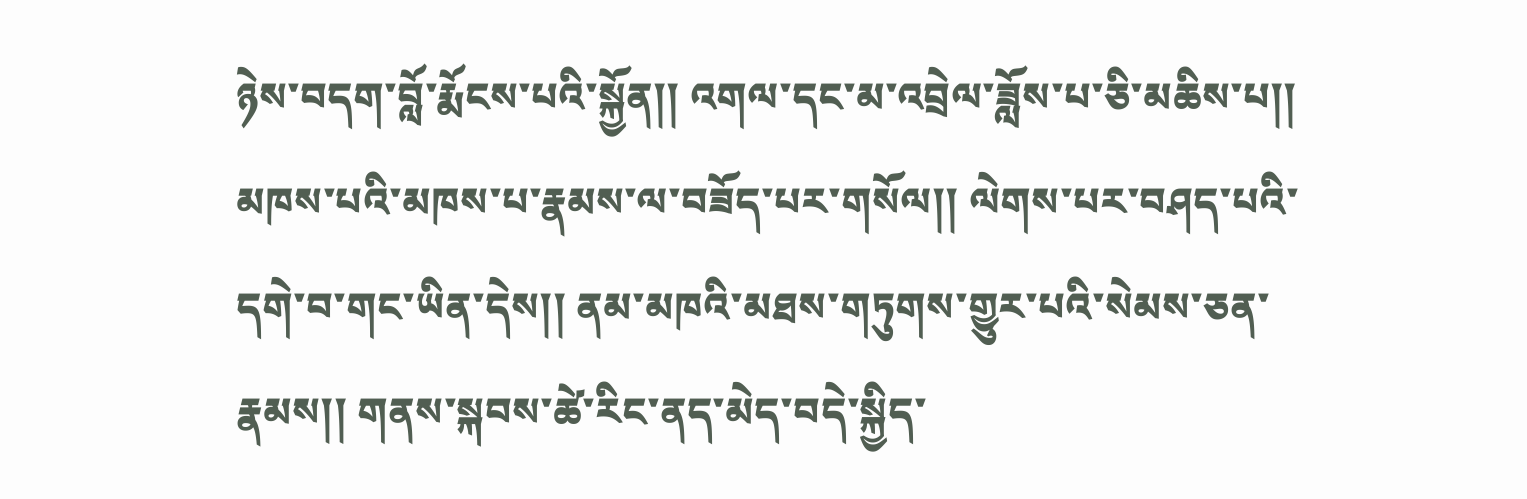ཉེས་བདག་བློ་རྨོངས་པའི་སྐྱོན།། འགལ་དང་མ་འབྲེལ་ཟློས་པ་ཅི་མཆིས་པ།། མཁས་པའི་མཁས་པ་རྣམས་ལ་བཟོད་པར་གསོལ།། ལེགས་པར་བཤད་པའི་དགེ་བ་གང་ཡིན་དེས།། ནམ་མཁའི་མཐས་གཏུགས་གྱུར་པའི་སེམས་ཅན་རྣམས།། གནས་སྐབས་ཚེ་རིང་ནད་མེད་བདེ་སྐྱིད་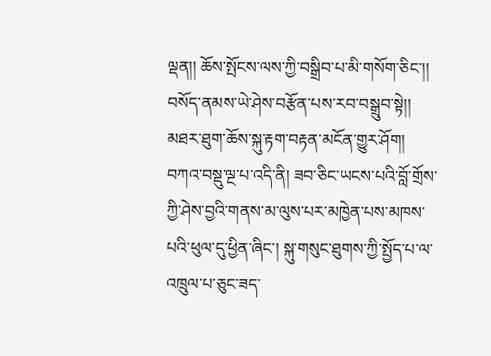ལྡན།། ཆོས་སྤོངས་ལས་ཀྱི་བསྒྲིབ་པ་མི་གསོག་ཅིང་།། བསོད་ནམས་ཡེ་ཤེས་བརྩོན་པས་རབ་བསྒྲུབ་སྟེ།། མཐར་ཐུག་ཆོས་སྐུ་རྟག་བརྟན་མངོན་གྱུར་ཤོག། བཀའ་བསྡུ་ལྔ་པ་འདི་ནི། ཟབ་ཅིང་ཡངས་པའི་བློ་གྲོས་ཀྱི་ཤེས་བྱའི་གནས་མ་ལུས་པར་མཁྱེན་པས་མཁས་པའི་ཕུལ་དུ་ཕྱིན་ཞིང་། སྐུ་གསུང་ཐུགས་ཀྱི་སྤྱོད་པ་ལ་འཁྲུལ་པ་ཅུང་ཟད་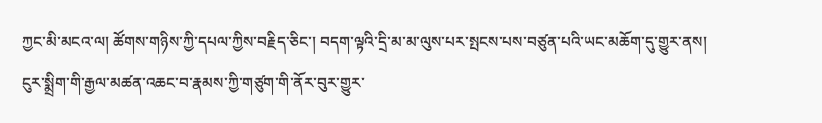ཀྱང་མི་མངའ་ལ། ཚོགས་གཉིས་ཀྱི་དཔལ་ཀྱིས་བརྗིད་ཅིང་། བདག་ལྟའི་དྲི་མ་མ་ལུས་པར་སྤངས་པས་བཙུན་པའི་ཡང་མཆོག་དུ་གྱུར་ནས། ངུར་སྨྲིག་གི་རྒྱལ་མཚན་འཆང་བ་རྣམས་ཀྱི་གཙུག་གི་ནོར་བུར་གྱུར་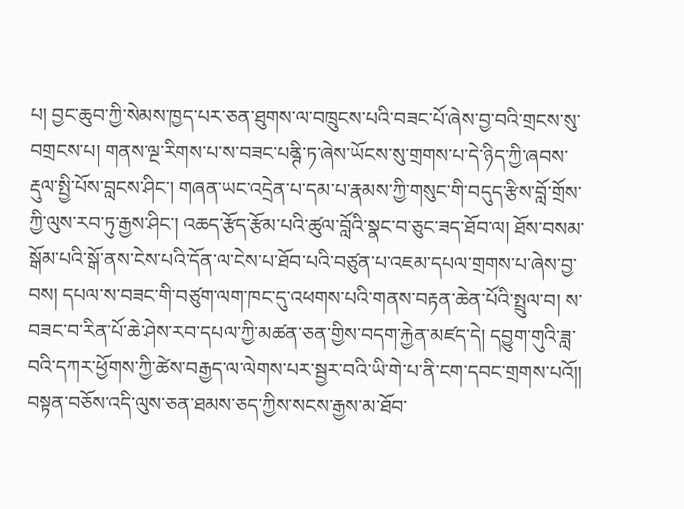པ། བྱང་ཆུབ་ཀྱི་སེམས་ཁྱད་པར་ཅན་ཐུགས་ལ་བཁྲུངས་པའི་བཟང་པོ་ཞེས་བྱ་བའི་གྲངས་སུ་བགྲངས་པ། གནས་ལྔ་རིགས་པ་ས་བཟང་པནྚི་ཏ་ཞེས་ཡོངས་སུ་གྲགས་པ་དེ་ཉིད་ཀྱི་ཞབས་རྡུལ་སྤྱི་པོས་བླངས་ཤིང་། གཞན་ཡང་འདྲེན་པ་དམ་པ་རྣམས་ཀྱི་གསུང་གི་བདུད་རྩིས་བློ་གྲོས་ཀྱི་ལུས་རབ་ཏུ་རྒྱས་ཤིང་། འཆད་རྩོད་རྩོམ་པའི་ཚུལ་བློའི་སྣང་བ་ཅུང་ཟད་ཐོབ་ལ། ཐོས་བསམ་སྒོམ་པའི་སྒོ་ནས་ངེས་པའི་དོན་ལ་ངེས་པ་ཐོབ་པའི་བཙུན་པ་འཇམ་དཔལ་གྲགས་པ་ཞེས་བྱ་བས། དཔལ་ས་བཟང་གི་བཙུག་ལག་ཁང་དུ་འཕགས་པའི་གནས་བརྟན་ཆེན་པོའི་སྤྲུལ་བ། ས་བཟང་བ་རིན་པོ་ཆེ་ཤེས་རབ་དཔལ་ཀྱི་མཚན་ཅན་གྱིས་བདག་རྐྱེན་མཛད་དེ། དབྱུག་གུའི་ཟླ་བའི་དཀར་ཕྱོགས་ཀྱི་ཚེས་བརྒྱད་ལ་ལེགས་པར་སྦྱར་བའི་ཡི་གེ་པ་ནི་ངག་དབང་གྲགས་པའོ།། བསྟན་བཅོས་འདི་ལུས་ཅན་ཐམས་ཅད་ཀྱིས་སངས་རྒྱས་མ་ཐོབ་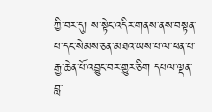ཀྱི་བར་དུ། ས་སྟེང་འདིར་གནས་ནས་བསྟན་པ་དང་སེམས་ཅན་མཐའ་ཡས་པ་ལ་ཕན་པ་རྒྱ་ཆེན་པོ་འབྱུང་བར་གྱུར་ཅིག དཔལ་ལྡན་བླ་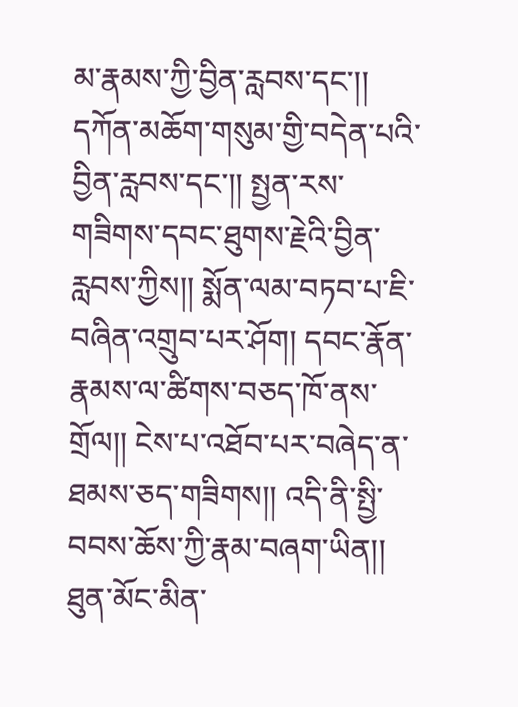མ་རྣམས་ཀྱི་བྱིན་རླབས་དང་།། དཀོན་མཆོག་གསུམ་གྱི་བདེན་པའི་བྱིན་རླབས་དང་།། སྤྱན་རས་གཟིགས་དབང་ཐུགས་རྗེའི་བྱིན་རླབས་ཀྱིས།། སྨོན་ལམ་བཏབ་པ་ཇི་བཞིན་འགྲུབ་པར་ཤོག། དབང་རྣོན་རྣམས་ལ་ཚིགས་བཅད་ཁོ་ནས་གྲོལ།། ངེས་པ་འཐོབ་པར་བཞེད་ན་ཐམས་ཅད་གཟིགས།། འདི་ནི་སྤྱི་བབས་ཆོས་ཀྱི་རྣམ་བཞག་ཡིན།། ཐུན་མོང་མིན་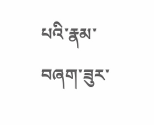པའི་རྣམ་བཞག་ཟུར་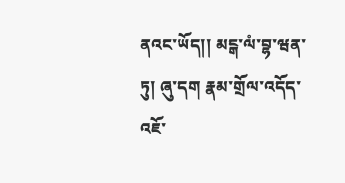ནའང་ཡོད།། མངྒ་ལཾ་བྷ་ཝན་ཏུ། ཞུ་དག རྣམ་གྲོལ་འདོད་འཇོ་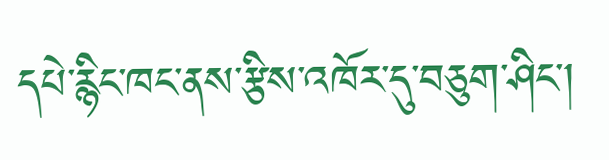དཔེ་རྙིང་ཁང་ནས་རྩིས་འཁོར་དུ་བཅུག་ཤིང་།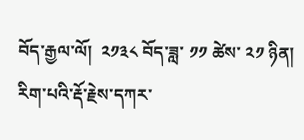བོད་རྒྱལ་ལོ།  ༢༡༣༨ བོད་ཟླ་ ༡༡ ཚེས་ ༢༡ ཉིན།  རིག་པའི་རྡོ་རྗེས་དཀར་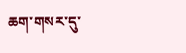ཆག་གསར་དུ་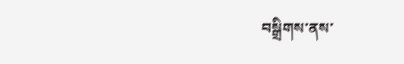བསྒྲིགས་ནས་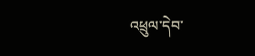འཕྲུལ་དེབ་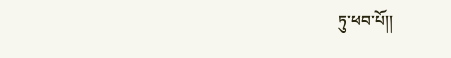ཏུ་ཕབ་པོ།།